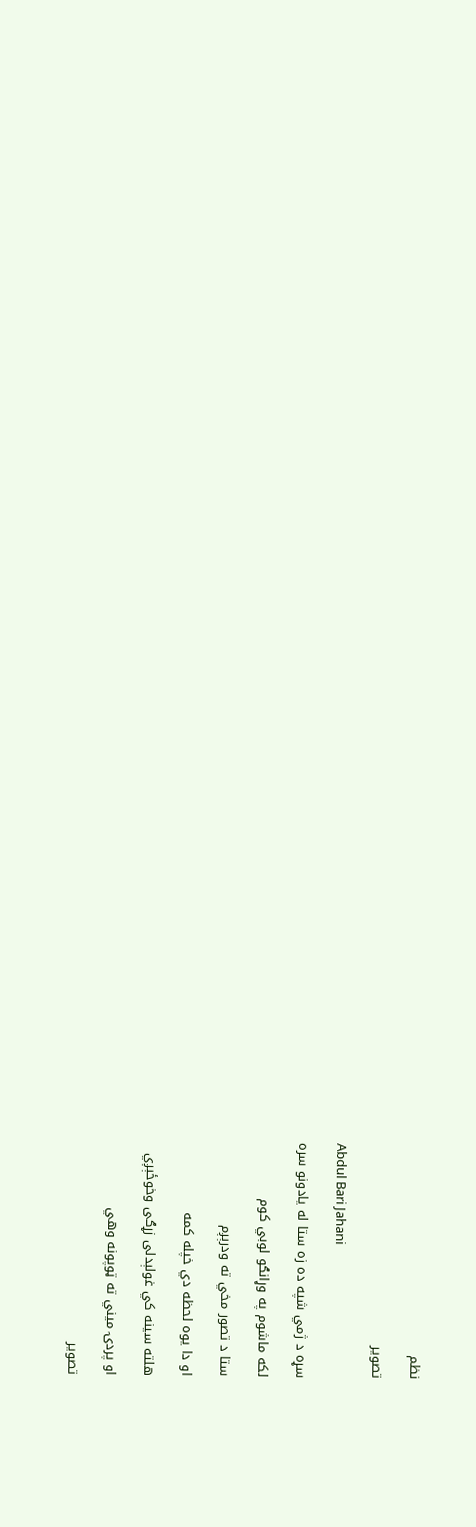نظم

تصوير

Abdul Bari Jahani

سړه د ژمي شپه ده زه ستا له يادونو سره

لکه ماشوم په وړانګو لوبي کوم

ستا د تصور مخي ته ودرېږم

او دا يوه لحظه دي خپله کمه

هلته سينه کي غولېدلى زړګى وخوځېږي

او پردۍ ميني ته ټوپونه وهي

تصوير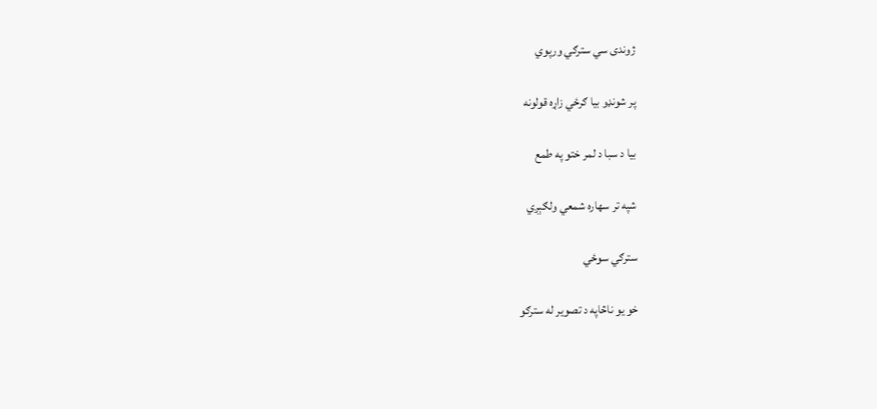ژوندى سي سترګي ورپوي

پر شونډو بيا ګرځي زاړه قولونه

بيا د سبا د لمر ختو په طمع

شپه تر سهاره شمعي ولګېږي

سترګي سوځي

خو يو ناڅاپه د تصوير له سترګو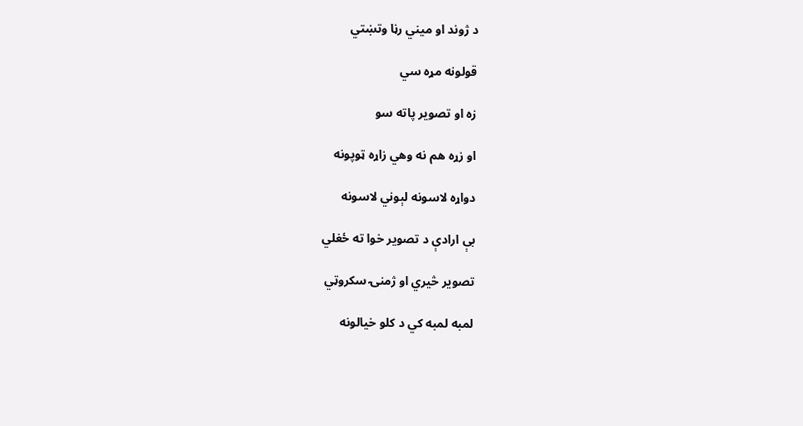د ژوند او ميني رڼا وتښتي

قولونه مړه سي

زه او تصوير پاته سو

او زړه هم نه وهي زاړه ټوپونه

دواړه لاسونه لېوني لاسونه

بې ارادې د تصوير خوا ته ځغلي

تصوير څيري او ژمنۍ سکروټي

لمبه لمبه کي د کلو خيالونه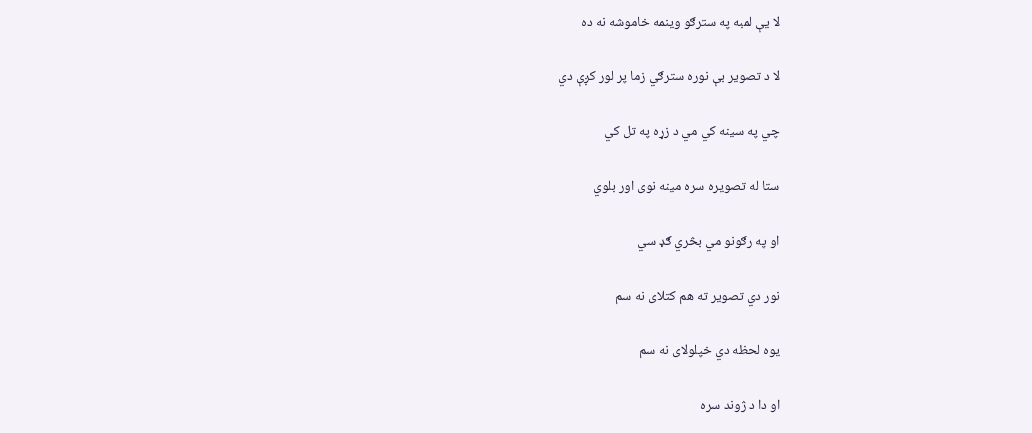لا يې لمبه په سترګو وينمه خاموشه نه ده

لا د تصوير بې نوره سترګي زما پر لور کږې دي

چي په سينه کي مي د زړه په تل کي

ستا له تصويره سره مينه نوى اور بلوي

او په رګونو مي بڅري ګډ سي

نور دي تصوير ته هم کتلاى نه سم

يوه لحظه دي خپلولاى نه سم

او دا د ژوند سره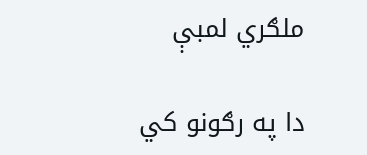ملګري لمبې

دا په رګونو کي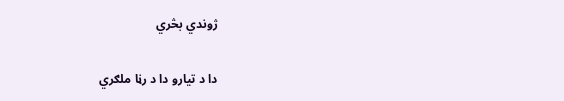ژوندي بڅري

دا د تيارو دا د رڼا ملګري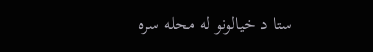ستا د خيالونو له محله سره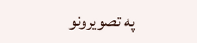په تصويرونو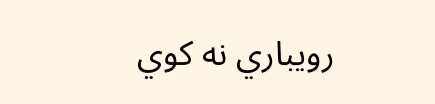رويباري نه کوي